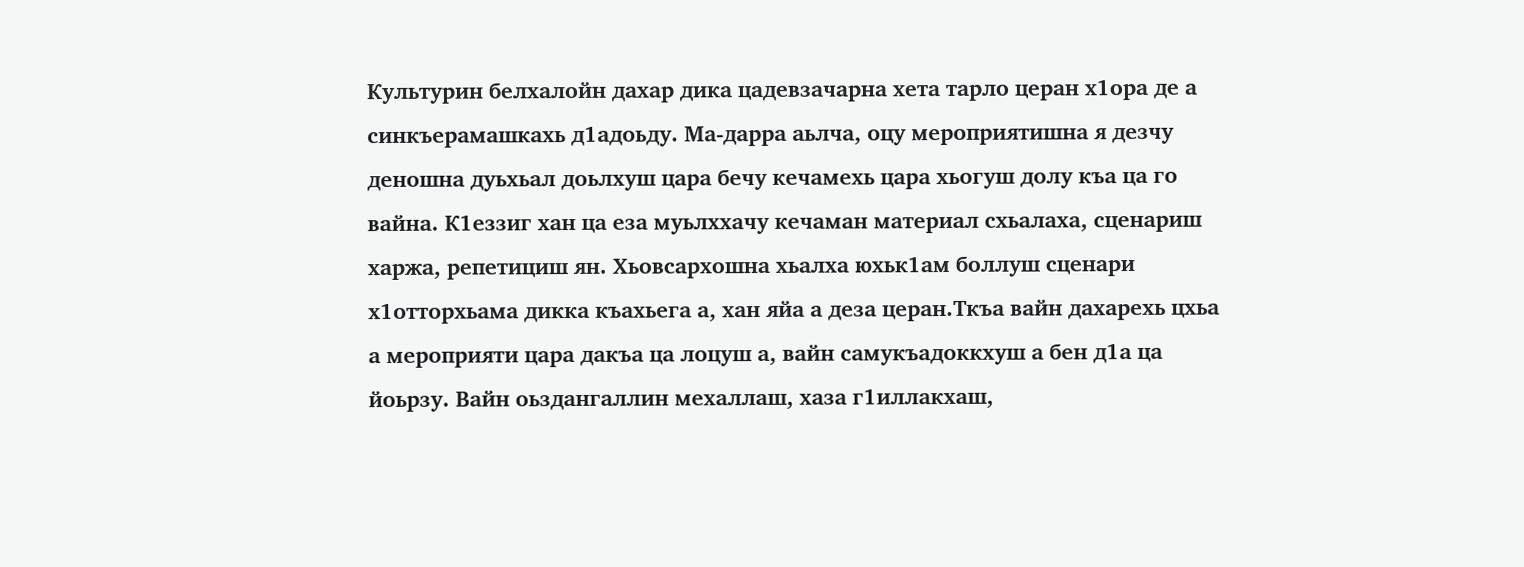Культурин белхалойн дахар дика цадевзачарна хета тарло церан х1ора де а синкъерамашкахь д1адоьду. Ма-дарра аьлча, оцу мероприятишна я дезчу деношна дуьхьал доьлхуш цара бечу кечамехь цара хьогуш долу къа ца го вайна. К1еззиг хан ца еза муьлххачу кечаман материал схьалаха, сценариш харжа, репетициш ян. Хьовсархошна хьалха юхьк1ам боллуш сценари х1отторхьама дикка къахьега а, хан яйа а деза церан.Ткъа вайн дахарехь цхьа а мероприяти цара дакъа ца лоцуш а, вайн самукъадоккхуш а бен д1а ца йоьрзу. Вайн оьздангаллин мехаллаш, хаза г1иллакхаш,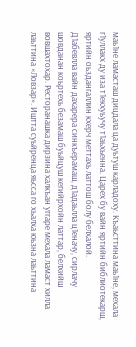маь1не ламасташ дицдала ца дуьтуш карладоху. Къаьсттина маь1не, мехала г1уллакх ду иза т1екхуьучу т1аьхьенна. Царех бу вайн яртийн библиотекарш, яртийн оьздангаллин кхерч меттахь латтош болу белхалой.
Д1абевлла вайн дахарера синкъерамаш, д1адаьлла ц1еначу, сирлачу шовданан коьртехь безамаш буьйцуш кегийрхойн латтар, белхийш вовшахтохар. Ресторанашка дирзина халкъан уггаре мехала ламаст хилла лаьттина «Ловзар». Иштта суьйренца яьсса го хьалха юьзна лаьттина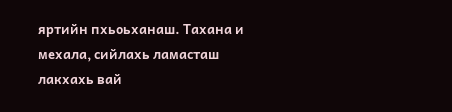яртийн пхьоьханаш. Тахана и мехала, сийлахь ламасташ лакхахь вай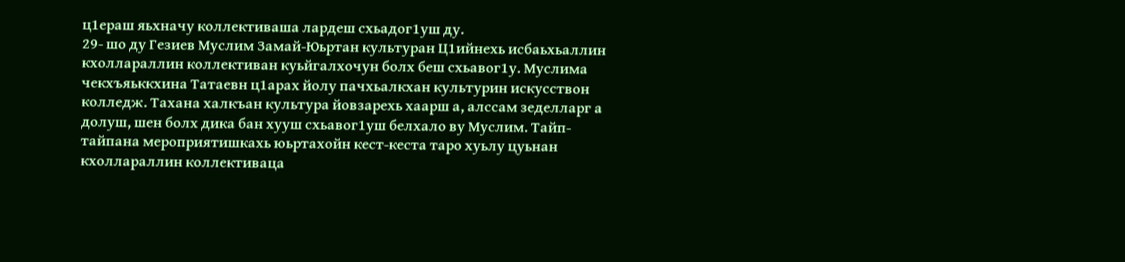ц1ераш яьхначу коллективаша лардеш схьадог1уш ду.
29- шо ду Гезиев Муслим Замай-Юьртан культуран Ц1ийнехь исбаьхьаллин кхоллараллин коллективан куьйгалхочун болх беш схьавог1у. Муслима чекхъяьккхина Татаевн ц1арах йолу пачхьалкхан культурин искусствон колледж. Тахана халкъан культура йовзарехь хаарш а, алссам зеделларг а долуш, шен болх дика бан хууш схьавог1уш белхало ву Муслим. Тайп-тайпана мероприятишкахь юьртахойн кест-кеста таро хуьлу цуьнан кхоллараллин коллективаца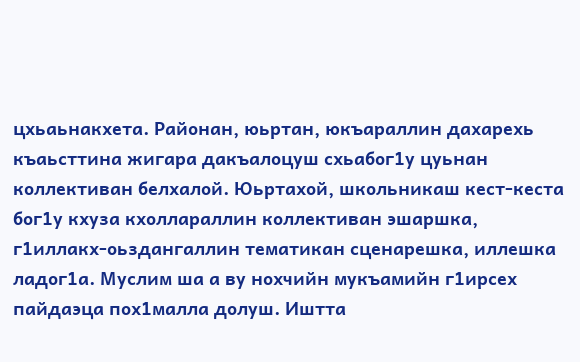цхьаьнакхета. Районан, юьртан, юкъараллин дахарехь къаьсттина жигара дакъалоцуш схьабог1у цуьнан коллективан белхалой. Юьртахой, школьникаш кест-кеста бог1у кхуза кхоллараллин коллективан эшаршка, г1иллакх-оьздангаллин тематикан сценарешка, иллешка ладог1а. Муслим ша а ву нохчийн мукъамийн г1ирсех пайдаэца пох1малла долуш. Иштта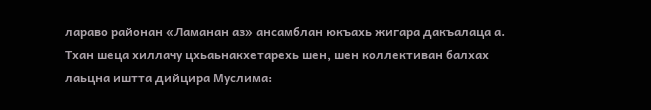лараво районан «Ламанан аз» ансамблан юкъахь жигара дакъалаца а. Тхан шеца хиллачу цхьаьнакхетарехь шен, шен коллективан балхах лаьцна иштта дийцира Муслима: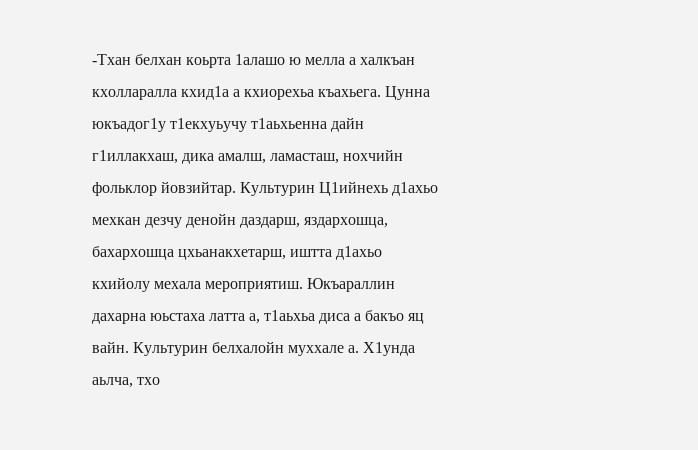-Тхан белхан коьрта 1алашо ю мелла а халкъан кхолларалла кхид1а а кхиорехьа къахьега. Цунна юкъадог1у т1екхуьучу т1аьхьенна дайн г1иллакхаш, дика амалш, ламасташ, нохчийн фольклор йовзийтар. Культурин Ц1ийнехь д1ахьо мехкан дезчу денойн даздарш, яздархошца, бахархошца цхьанакхетарш, иштта д1ахьо кхийолу мехала мероприятиш. Юкъараллин дахарна юьстаха латта а, т1аьхьа диса а бакъо яц вайн. Культурин белхалойн муххале а. Х1унда аьлча, тхо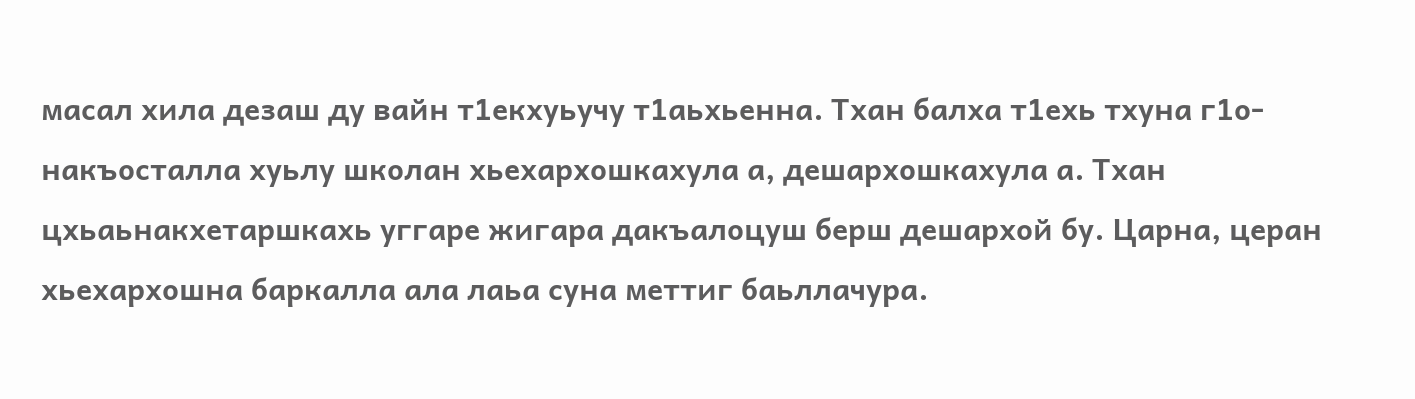масал хила дезаш ду вайн т1екхуьучу т1аьхьенна. Тхан балха т1ехь тхуна г1о-накъосталла хуьлу школан хьехархошкахула а, дешархошкахула а. Тхан цхьаьнакхетаршкахь уггаре жигара дакъалоцуш берш дешархой бу. Царна, церан хьехархошна баркалла ала лаьа суна меттиг баьллачура.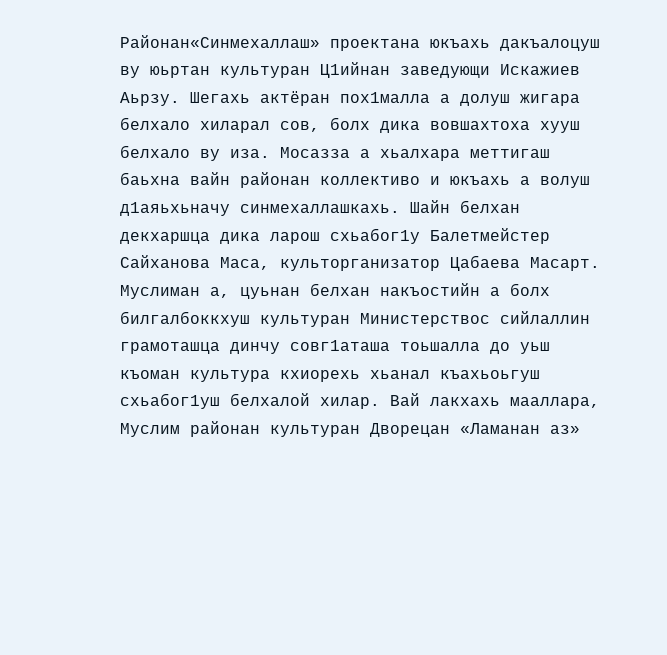Районан«Синмехаллаш» проектана юкъахь дакъалоцуш ву юьртан культуран Ц1ийнан заведующи Искажиев Аьрзу. Шегахь актёран пох1малла а долуш жигара белхало хиларал сов, болх дика вовшахтоха хууш белхало ву иза. Мосазза а хьалхара меттигаш баьхна вайн районан коллективо и юкъахь а волуш д1аяьхьначу синмехаллашкахь. Шайн белхан декхаршца дика ларош схьабог1у Балетмейстер Сайханова Маса, культорганизатор Цабаева Масарт.
Муслиман а, цуьнан белхан накъостийн а болх билгалбоккхуш культуран Министерствос сийлаллин грамоташца динчу совг1аташа тоьшалла до уьш къоман культура кхиорехь хьанал къахьоьгуш схьабог1уш белхалой хилар. Вай лакхахь мааллара, Муслим районан культуран Дворецан «Ламанан аз»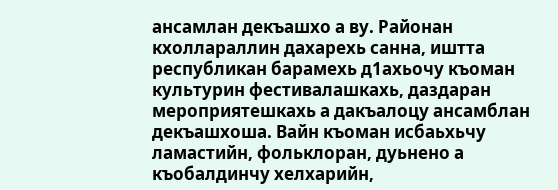ансамлан декъашхо а ву. Районан кхоллараллин дахарехь санна, иштта республикан барамехь д1ахьочу къоман культурин фестивалашкахь, даздаран мероприятешкахь а дакъалоцу ансамблан декъашхоша. Вайн къоман исбаьхьчу ламастийн, фольклоран, дуьнено а къобалдинчу хелхарийн,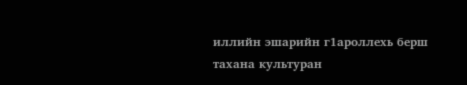иллийн эшарийн г1ароллехь берш тахана культуран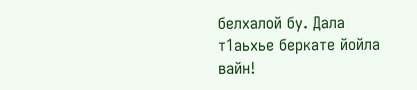белхалой бу. Дала т1аьхье беркате йойла вайн!